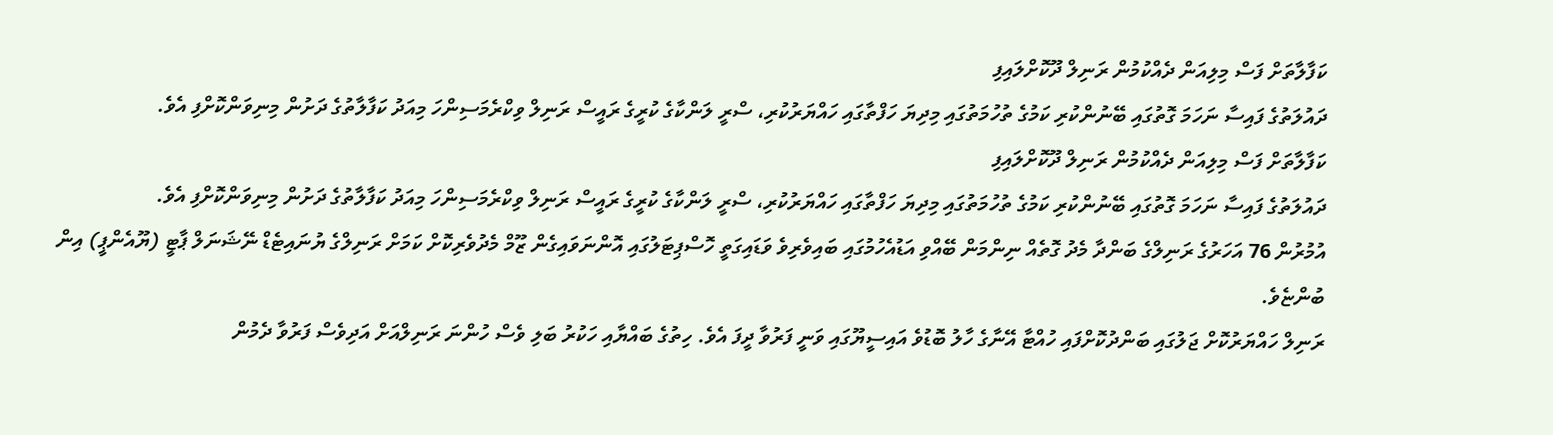ކަފާލާތަށް ފަސް މިލިއަން ދެއްކުމުން ރަނިލް ދޫކޮށްލައިފި
ދައުލަތުގެ ފައިސާ ނަހަމަ ގޮތުގައި ބޭނުންކުރި ކަމުގެ ތުހުމަތުގައި މިދިޔަ ހަފްތާގައި ހައްޔަރުކުރި، ސްރީ ލަންކާގެ ކުރީގެ ރައީސް ރަނިލް ވިކްރެމަސިންހަ މިއަދު ކަފާލާތުގެ ދަށުން މިނިވަންކޮށްފި އެވެ.
ކަފާލާތަށް ފަސް މިލިއަން ދެއްކުމުން ރަނިލް ދޫކޮށްލައިފި
ދައުލަތުގެ ފައިސާ ނަހަމަ ގޮތުގައި ބޭނުންކުރި ކަމުގެ ތުހުމަތުގައި މިދިޔަ ހަފްތާގައި ހައްޔަރުކުރި، ސްރީ ލަންކާގެ ކުރީގެ ރައީސް ރަނިލް ވިކްރެމަސިންހަ މިއަދު ކަފާލާތުގެ ދަށުން މިނިވަންކޮށްފި އެވެ.
އުމުރުން 76 އަހަރުގެ ރަނިލްގެ ބަންދާ މެދު ގޮތެއް ނިންމަން ބޭއްވި އަޑުއެހުމުގައި ބައިވެރިވެ ވަޑައިގަތީ ހޮސްޕިޓަލުގައި އޮންނަވައިގެން ޒޫމް މެދުވެރިކޮށް ކަމަށް ރަނިލްގެ ޔުނައިޓެޑް ނޭޝަނަލް ޕާޓީ (ޔޫއެންޕީ) އިން ބުންޏެވެ.
ރަނިލް ހައްޔަރުކޮށް ޖަލުގައި ބަންދުކޮށްފައި ހުއްޓާ އޭނާގެ ހާލު ބޮޑުވެ އައިސީޔޫގައި ވަނީ ފަރުވާ ދީފަ އެވެ. ހިތުގެ ބައްޔާއި ހަކުރު ބަލި ވެސް ހުންނަ ރަނިލްއަށް އަދިވެސް ފަރުވާ ދެމުން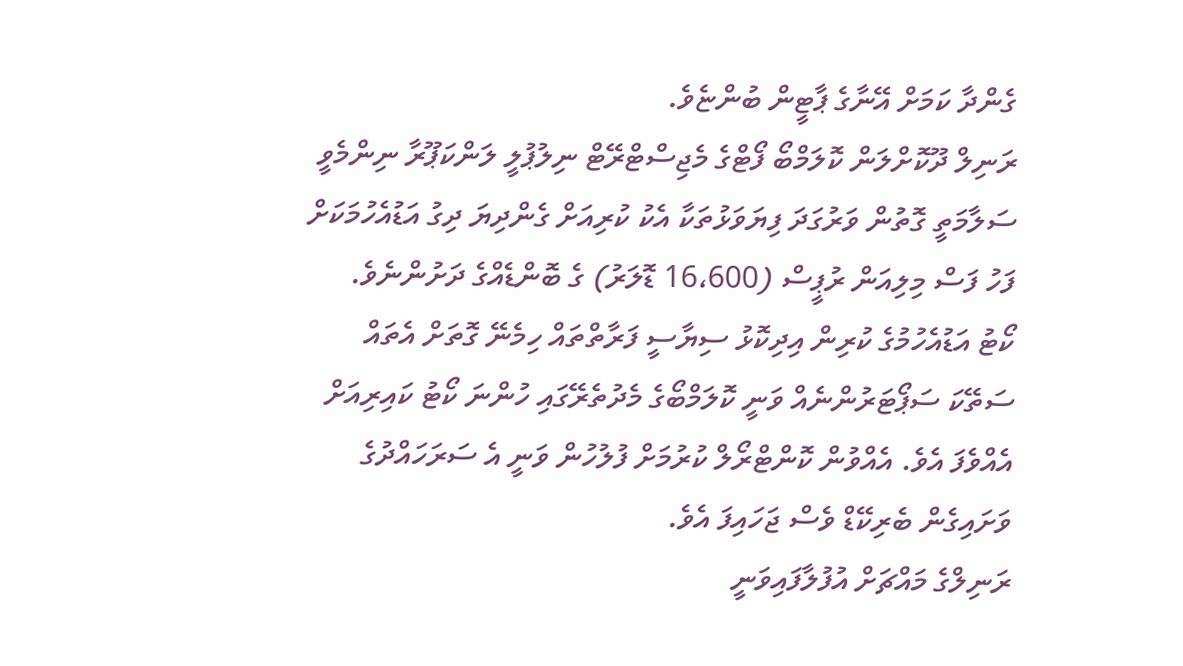ގެންދާ ކަމަށް އޭނާގެ ޕާޓީން ބުންޏެވެ.
ރަނިލް ދޫކޮށްލަން ކޮލަމްބޯ ފޯޓްގެ މެޖިސްޓްރޭޓް ނިލުޕުލީ ލަންކަޕޫރާ ނިންމެވީ ސަލާމަތީ ގޮތުން ވަރުގަދަ ފިޔަވަޅުތަކާ އެކު ކުރިއަށް ގެންދިޔަ ދިގު އަޑުއެހުމަކަށް ފަހު ފަސް މިލިއަން ރުޕީސް (16،600 ޑޮލަރު) ގެ ބޮންޑެއްގެ ދަށުންނެވެ.
ކޯޓު އަޑުއެހުމުގެ ކުރިން އިދިކޮޅު ސިޔާސީ ފަރާތްތައް ހިމެނޭ ގޮތަށް އެތައް ސަތޭކަ ސަޕޯޓަރުންނެއް ވަނީ ކޮލަމްބޯގެ މެދުތެރޭގައި ހުންނަ ކޯޓު ކައިރިއަށް އެއްވެފަ އެވެ. އެއްވުން ކޮންޓްރޯލް ކުރުމަށް ފުލުހުން ވަނީ އެ ސަރަހައްދުގެ ވަށައިގެން ބެރިކޭޑް ވެސް ޖަހައިފަ އެވެ.
ރަނިލްގެ މައްޗަށް އުފުލާފައިވަނީ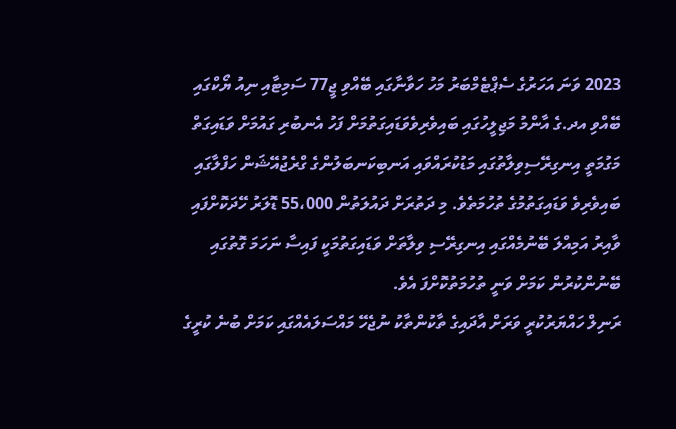2023 ވަނަ އަހަރުގެ ސެޕްޓެމްބަރު މަހު ހަވާނާގައި ބޭއްވި ޖީ77 ސަމިޓާއި ނިއު ޔޯކްގައި ބޭއްވި އދ.ގެ އާންމު މަޖިލީހުގައި ބައިވެރިވެވަޑައިގަތުމަށް ފަހު އެނބުރި ގައުމަށް ވަޑައިގަތް މަގުމަތީ އިނގިރޭސިވިލާތުގައި މަޑުކުރައްވައި އަނބިކަނބަލުންގެ ގްރެޖުއޭޝަން ހަފްލާގައި ބައިވެރިވެ ވަޑައިގަތުމުގެ ތުހުމަތެވެ. މި ދަތުރަށް ދައުލަތުން 55،000 ޑޮލަރު ހޭދަކޮށްފައި ވާއިރު އަމިއްލަ ބޭނުމެއްގައި އިނގިރޭސި ވިލާތަށް ވަޑައިގަތުމަކީ ފައިސާ ނަހަމަ ގޮތުގައި ބޭނުންކުރުން ކަމަށް ވަނީ ތުހުމަތުކޮށްފަ އެވެ.
ރަނިލް ހައްޔަރުކުރީ ވަރަށް އާދައިގެ ތާކުންތާކު ނުޖެހޭ މައްސަލައެއްގައި ކަމަށް ބުނެ ކުރީގެ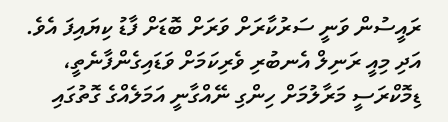ރައީސުން ވަނީ ސަރުކާރަށް ވަރަށް ބޮޑަށް ފާޑު ކިޔައިފަ އެވެ. އަދި މިއީ ރަނިލް އެނބުރި ވެރިކަމަށް ވަޑައިގެންފާނެތީ، ޑިމޮކްރަސީ މަރާލުމަށް ހިންގި ނޭއްގާނީ އަމަލެއްގެ ގޮތުގައި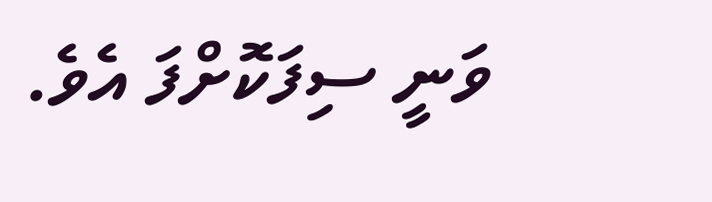ވަނީ ސިފަކޮށްފަ އެވެ.